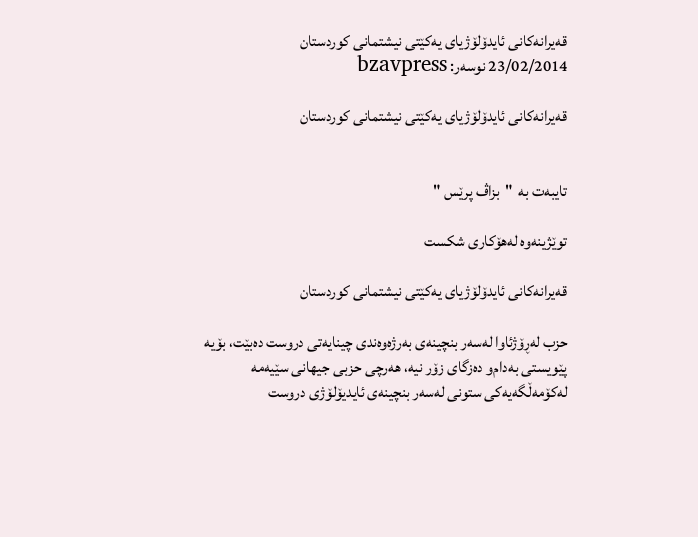قه‌یرانه‌كانی‌ ئایدۆلۆژیای‌ یه‌كێتی نیشتمانی كوردستان
23/02/2014 نوسەر: bzavpress

قه‌یرانه‌كانی‌ ئایدۆلۆژیای‌ یه‌كێتی نیشتمانی كوردستان


تايبه‌ت به‌  "بزاڤ پرێس "

توێژینه‌وه‌ له‌هۆكاری‌ شكست

قه‌یرانه‌كانی‌ ئایدۆلۆژیای‌ یه‌كێتی نیشتمانی كوردستان

حزب له‌ڕۆژئاوا له‌سه‌ر بنچینه‌ی‌ به‌رژه‌وه‌ندی‌ چینایه‌تی‌ دروست ده‌بێت، بۆیه‌ پێویستی‌ به‌دام‌و ده‌زگای زۆر نیه‌، هه‌رچی‌ حزبی‌ جیهانی‌ سێیه‌مه‌ له‌كۆمه‌ڵگه‌یه‌كی‌ ستونی‌ له‌سه‌ر بنچینه‌ی‌ ئایدیۆلۆژی‌ دروست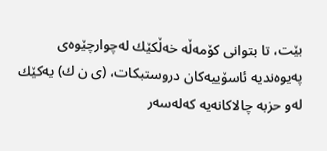بێت، تا بتوانی‌ كۆمه‌ڵه‌ خه‌ڵكێك له‌چوارچێوه‌ی‌ په‌یوه‌ندیه‌ ئاسۆییه‌كان دروستبكات، (ی ن ك) یه‌كێك له‌و حزبه‌ چالاكانه‌یه‌ كه‌له‌سه‌ر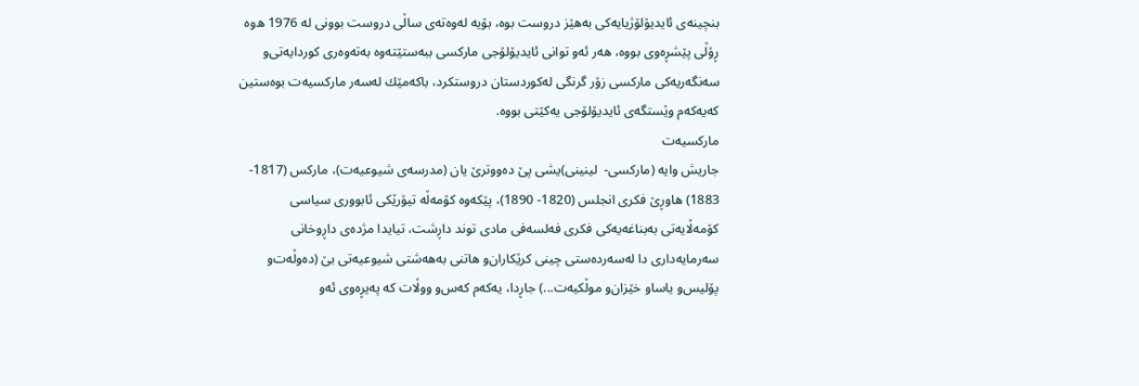بنچینه‌ی‌ ئایدیۆلۆژیایه‌كی‌ به‌هێز دروست بوه‌، بۆیه‌ له‌وه‌ته‌ی‌ ساڵی‌ دروست بوونی‌ له‌ 1976 ه‌وه‌ ڕۆڵی‌ پێشڕه‌وی‌ بووه‌، هه‌ر ئه‌و توانی‌ ئایدیۆلۆجی‌ ماركسی‌ ببه‌ستێته‌وه‌ به‌ته‌وه‌ری‌ كوردایه‌تی‌‌و سه‌نگه‌ریه‌كی‌ ماركسی‌ زۆر گرنگی‌ له‌كوردستان دروستكرد، باكه‌مێك له‌سه‌ر ماركسیه‌ت بوه‌ستین كه‌یه‌كه‌م وێستگه‌ی‌ ئایدیۆلۆجی‌ یه‌كێتی‌ بووه‌.
ماركسیه‌ت
جاریش وایه‌ (ماركسی‌-  لینینی‌)یشی‌ پێ ده‌ووترێ‌ یان (مدرسه‌ی‌ شیوعیه‌ت)، ماركس (1817-  1883) هاوڕێ‌ فكری‌ انجلس (1820- 1890)، پێكه‌وه‌ كۆمه‌ڵه‌ تیۆرێكی‌ ئابووری‌ سیاسی‌ كۆمه‌ڵایه‌تی‌ به‌بناغه‌یه‌كی‌ فكری‌ فه‌لسه‌فی‌ مادی‌ توند داڕشت، تیایدا مژده‌ی‌ داڕوخانی‌ سه‌رمایه‌داری‌ دا له‌سه‌رده‌ستی‌ چینی‌ كرێكاران‌و هاتنی‌ به‌هه‌شتی‌ شیوعیه‌تی‌ بێ‌ (ده‌وڵه‌ت‌و پۆلیس‌و یاساو خێزان‌و موڵكیه‌ت...) جاڕدا، یه‌كه‌م كه‌س‌و ووڵات كه‌ په‌یڕه‌وی‌ ئه‌و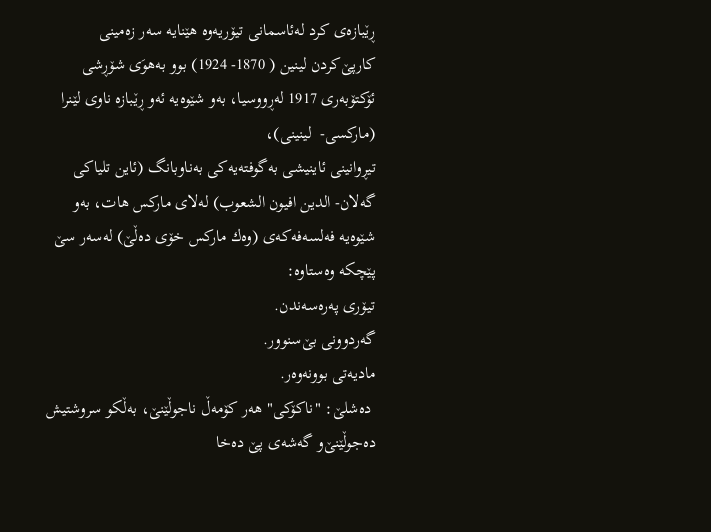ڕێبازه‌ی‌ كرد له‌ئاسمانی‌ تیۆریه‌وه‌ هێنایه‌ سه‌ر زه‌مینی‌ كارپێ‌كردن لینین ( 1870- 1924) بوو به‌هوَی‌ شۆڕشی‌ ئۆكتۆبه‌ری‌ 1917 له‌ڕووسیا، به‌و شێوه‌یه‌ ئه‌و ڕێبازه‌ ناوی‌ لێنرا (ماركسی‌-  لینینی‌)،
تیڕوانینی‌ ئاینیشی‌ به‌گوفته‌یه‌كی‌ به‌ناوبانگ (ئاین تلیاكی‌ گه‌لان- الدین افیون الشعوب) له‌لای‌ ماركس هات، به‌و شێوه‌یه‌ فه‌لسه‌فه‌كه‌ی‌ (وه‌ك ماركس خۆی‌ ده‌ڵێ‌) له‌سه‌ر سێ‌ پێچكه‌ وه‌ستاوه‌:
تیۆری‌ په‌ره‌سه‌ندن.
گه‌ردوونی‌ بێ‌سنوور.
مادیه‌تی‌ بوونه‌وه‌ر.
 ده‌شلێ‌: "ناكۆكی‌" هه‌ر كۆمه‌ڵ‌ ناجوڵێنێ‌، به‌ڵكو سروشتیش ده‌جوڵێنێ‌‌و گه‌شه‌ی‌ پێ‌ ده‌خا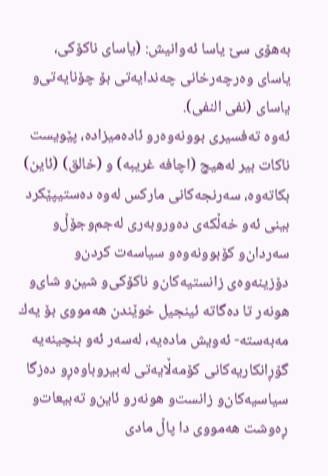به‌هۆی‌ سێ‌ یاسا ئه‌وانیش: (یاسای‌ ناكۆكی، یاسای‌ وه‌رچه‌رخانی‌ چه‌ندایه‌تی‌ بۆ چۆنایه‌تی‌‌و یاسای‌ (نفی‌ النفی).
ئه‌وه‌ ته‌فسیری‌ بوونه‌وه‌رو ئاده‌میزاده‌، پێویست ناكات بیر له‌هیچ (اچافه‌ غریبه‌) و (خالق) (ئاین) بكاته‌وه‌، سه‌رنجه‌كانی‌ ماركس له‌وه‌ ده‌ستیپێكرد بینی‌ ئه‌و خه‌ڵكه‌ی‌ ده‌وروبه‌ری‌ له‌جم‌وجۆڵ‌‌و سه‌ردان‌و كۆبوونه‌وه‌و سیاسه‌ت كردن‌و دۆزینه‌وه‌ی‌ زانستیه‌كان‌و ناكۆكی‌‌و شین‌و شای‌و هونه‌ر تا ده‌گاته‌ ئینجیل خوێندن هه‌مووی‌ بۆ یه‌ك مه‌به‌سته‌- ئه‌ویش ماده‌یه‌، له‌سه‌ر ئه‌و بنچینه‌یه‌ گۆڕانكاریه‌كانی‌ كۆمه‌ڵایه‌تی‌ له‌بیروباوه‌ڕو ده‌زگا سیاسیه‌كان‌و زانست‌و هونه‌رو ئاین‌و ته‌بیعات‌و ڕه‌وشت هه‌مووی‌ دا پاڵ مادی‌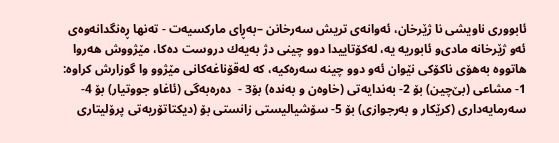ئابووری‌ ناویشی‌ نا ژێرخان، ئه‌وانه‌ی‌ تریش سه‌رخانن –به‌ڕای‌ ماركسیه‌ت - ته‌نها ڕه‌نگدانه‌وه‌ی‌ ئه‌و ژێرخانه‌ مادی‌‌و ئابوریه‌ یه‌، له‌كۆتاییدا دوو چینی‌ دژ به‌یه‌ك دروست ده‌كا، مێژووش هه‌روا هاتووه‌ به‌هۆی‌ ناكۆكی‌ نێوان ئه‌و دوو چینه‌ سه‌ره‌كیه‌، كه‌ له‌قۆناغه‌كانی‌ مێژوو وا گوزارش كراوه‌:
1- مشاعی‌ (بێ‌چین) بۆ 2- به‌ندایه‌تی‌ (خاوه‌ن و به‌نده‌) بۆ3 -  ده‌ره‌به‌گی‌ (ئاغاو جووتیار) بۆ 4- سه‌رمایه‌داری‌ (كرێكار و به‌رجوازی‌) بۆ 5- سۆشیالیستی‌ زانستی‌ بۆ (دیكتاتۆریه‌تی‌ پرۆلیتاری‌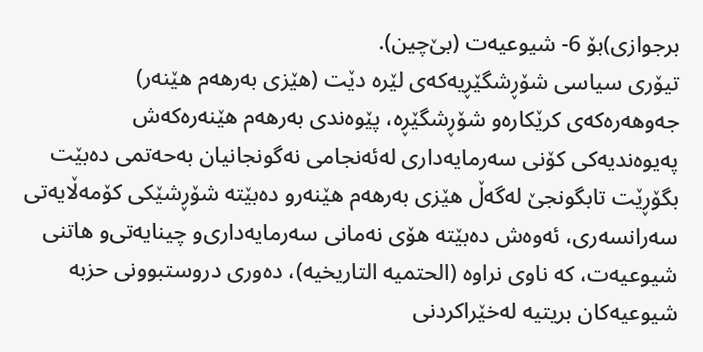برجوازی‌)بۆ 6- شیوعیه‌ت (بێ‌چین).
تیۆری‌ سیاسی‌ شۆڕشگێڕیه‌كه‌ی‌ لێره‌ دێت (هێزی‌ به‌رهه‌م هێنه‌ر) جه‌وهه‌ره‌كه‌ی‌ كرێكاره‌و شۆڕشگێڕه‌، پێوه‌ندی‌ به‌رهه‌م هێنه‌ره‌كه‌ش په‌یوه‌ندیه‌كی‌ كۆنی‌ سه‌رمایه‌داری‌ له‌ئه‌نجامی‌ نه‌گونجانیان به‌حه‌تمی‌ ده‌بێت بگۆڕێت تابگونجێ‌ له‌گه‌ڵ هێزی‌ به‌رهه‌م هێنه‌رو ده‌بێته‌ شۆڕشێكی‌ كۆمه‌ڵایه‌تی‌ سه‌رانسه‌ری‌، ئه‌وه‌ش ده‌بێته‌ هۆی‌ نه‌مانی‌ سه‌رمایه‌داری‌‌و چینایه‌تی‌‌و هاتنی‌ شیوعیه‌ت، كه‌ ناوی‌ نراوه‌ (الحتمیه‌ التاریخیه‌)، ده‌وری‌ دروستبوونی‌ حزبه‌ شیوعیه‌كان بریتیه‌ له‌خێراكردنی‌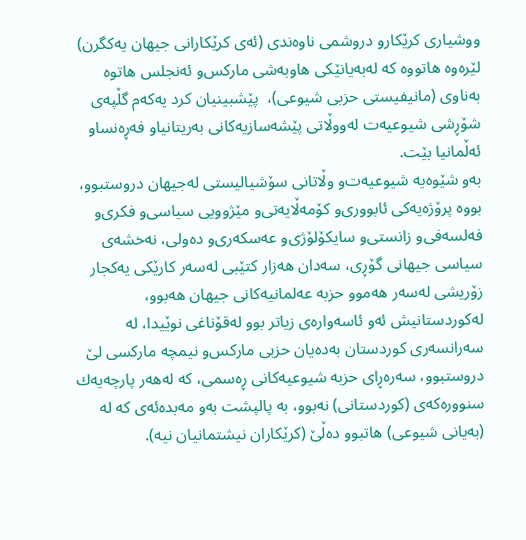ووشیاری‌ كرێكارو دروشمی‌ ناوه‌ندی‌ (ئه‌ی‌ كرێكارانی‌ جیهان یه‌كگرن) لێره‌وه‌ هاتووه‌ كه‌ له‌به‌یانێكی‌ هاوبه‌شی‌ ماركس‌و ئه‌نجلس هاتوه‌ به‌ناوی‌ (مانیفیستی‌ حزبی‌ شیوعی‌)،  پێشبینیان كرد یه‌كه‌م گڵپه‌ی‌ شۆڕشی‌ شیوعیه‌ت له‌ووڵاتی‌ پێشه‌سازیه‌كانی‌ به‌ریتانیاو فه‌ڕه‌نساو ئه‌ڵمانیا بێت.
به‌و شێوه‌یه‌ شیوعیه‌ت‌و وڵاتانی‌ سۆشیالیستی‌ له‌جیهان دروستبوو، بووه‌ پرۆژه‌یه‌كی‌ ئابووری‌‌و كۆمه‌ڵایه‌تی‌‌و مێژوویی‌ سیاسی‌‌و فكری‌‌و فه‌لسه‌فی‌‌و زانستی‌‌و سایكۆلۆژی‌‌و عه‌سكه‌ری‌‌و ده‌ولی‌، نه‌خشه‌ی‌ سیاسی‌ جیهانی‌ گۆڕی‌، سه‌دان هه‌زار كتێبی‌ له‌سه‌ر كارێكی‌ یه‌كجار زۆریشی‌ له‌سه‌ر هه‌موو حزبه‌ عه‌لمانیه‌كانی‌ جیهان هه‌بوو، له‌كوردستانیش ئه‌و ئاسه‌واره‌ی‌ زیاتر بوو له‌قۆناغی‌ نوێیدا، له‌ سه‌رانسه‌ری‌ كوردستان به‌ده‌یان حزبی‌ ماركس‌و نیمچه‌ ماركسی‌ لێ‌ دروستبوو، سه‌ره‌ڕای‌ حزبه‌ شیوعیه‌كانی‌ ڕه‌سمی‌، كه‌ له‌هه‌ر پارچه‌یه‌ك سنووره‌كه‌ی‌ (كوردستانی‌) نه‌بوو، به‌ پالپشت به‌و مه‌بده‌ئه‌ی‌ كه‌ له‌ (به‌یانی‌ شیوعی‌) هاتبوو ده‌ڵێ‌ (كرێكاران نیشتمانیان نیه‌).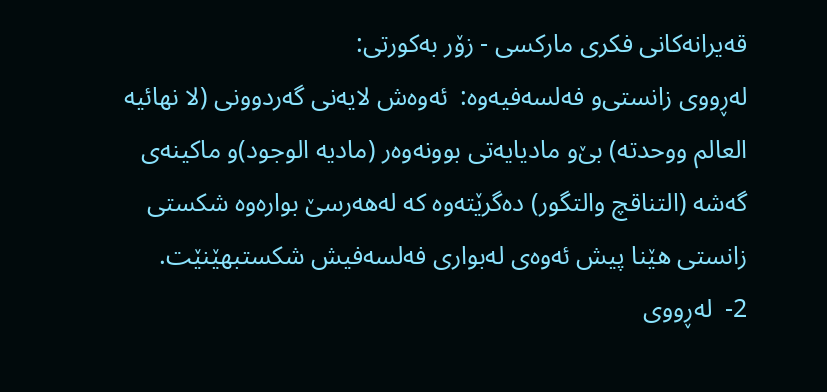قه‌یرانه‌كانی‌ فكری‌ ماركسی‌ - زۆر به‌كورتی‌:
له‌ڕووی‌ زانستی‌‌و فه‌لسه‌فیه‌وه‌:  ئه‌وه‌ش لایه‌نی‌ گه‌ردوونی‌ (لا نهائیه‌ العالم ووحدته) بێ‌‌و مادیایه‌تی‌ بوونه‌وه‌ر (مادیه‌ الوجود)و ماكینه‌ی‌ گه‌شه‌ (التناقچ والتگور) ده‌گرێته‌وه‌ كه‌ له‌هه‌رسێ بواره‌وه‌ شكستی‌ زانستی‌ هێنا پیش ئه‌وه‌ی‌ له‌بواری‌ فه‌لسه‌فیش شكستبهێنێت.
2-  له‌ڕووی‌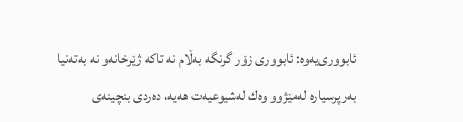ئابووری‌یه‌وه‌: ئابووری‌ زۆر گرنگه‌ به‌ڵام نه‌ تاكه‌ ژێرخانه‌و نه‌ به‌ته‌نیا به‌رپرسیاره‌ له‌مێژوو وه‌ك له‌شیوعیه‌ت هه‌یه‌، ده‌ردی‌ بنچینه‌ی‌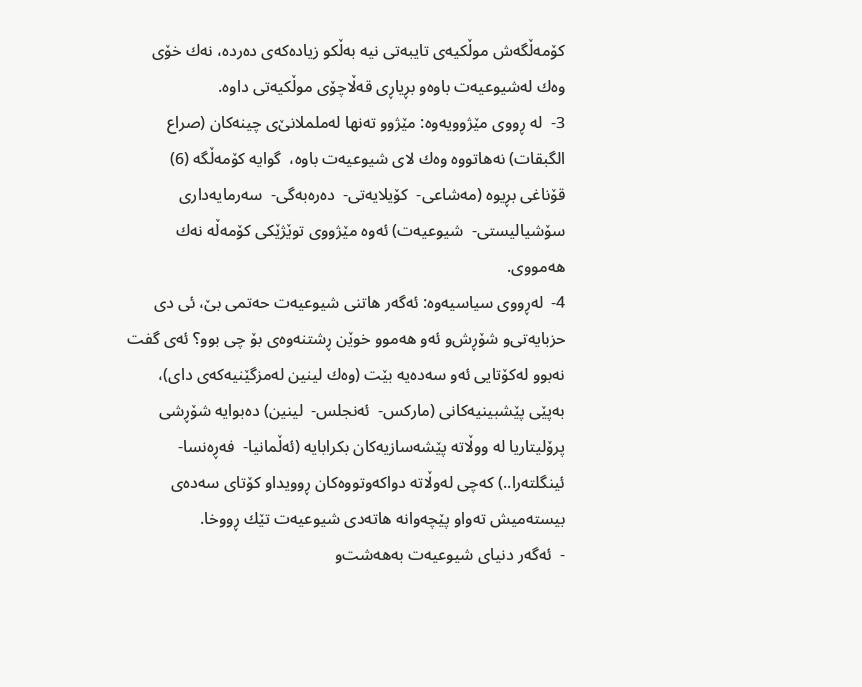كۆمه‌ڵگه‌ش موڵكیه‌ی‌ تایبه‌تی‌ نیه‌ به‌ڵكو زیاده‌كه‌ی‌ ده‌رده‌، نه‌ك خۆی‌ وه‌ك له‌شیوعیه‌ت باوه‌و بڕیاڕی‌ قه‌ڵاچۆی‌ موڵكیه‌تی داوه‌.
3-  له‌ ڕووی‌ مێژوویه‌وه‌: مێژوو ته‌نها له‌ململانێ‌ی‌ چینه‌كان (صراع الگبقات) نه‌هاتووه‌ وه‌ك لای‌ شیوعیه‌ت باوه‌،  گوایه‌ كۆمه‌ڵگه‌ (6) قۆناغی‌ بڕیوه‌ (مه‌شاعی‌-  كۆیلایه‌تی‌-  ده‌ره‌به‌گی‌-  سه‌رمایه‌داری‌ سۆشیالیستی‌-  شیوعیه‌ت) ئه‌وه‌ مێژووی‌ توێژێكی‌ كۆمه‌ڵه‌ نه‌ك هه‌مووی‌.
4-  له‌ڕووی‌ سیاسیه‌وه‌: ئه‌گه‌ر هاتنی‌ شیوعیه‌ت حه‌تمی‌ بێ‌، ئی‌ دی‌ حزبایه‌تی‌‌و شۆڕش‌و ئه‌و هه‌موو خوێن ڕشتنه‌وه‌ی‌ بۆ چی‌ بوو؟ ئه‌ی‌ گفت نه‌بوو له‌كۆتایی‌ ئه‌و سه‌ده‌یه‌ بێت (وه‌ك لینین له‌مزگێنیه‌كه‌ی‌ دای‌)، به‌پێی‌ پێشبینیه‌كانی‌ (ماركس-  ئه‌نجلس-  لینین) ده‌بوایه‌ شۆڕشی‌ پرۆلیتاریا له‌ ووڵاته‌ پێشه‌سازیه‌كان بكرابایه‌ (ئه‌ڵمانیا-  فه‌ڕه‌نسا-  ئینگلته‌را..) كه‌چی‌ له‌وڵاته‌ دواكه‌وتووه‌كان ڕوویداو كۆتای‌ سه‌ده‌ی‌ بیسته‌میش ته‌واو پێچه‌وانه‌ هاته‌دی‌ شیوعیه‌ت تێك ڕووخا.
-  ئه‌گه‌ر دنیای‌ شیوعیه‌ت به‌هه‌شت‌و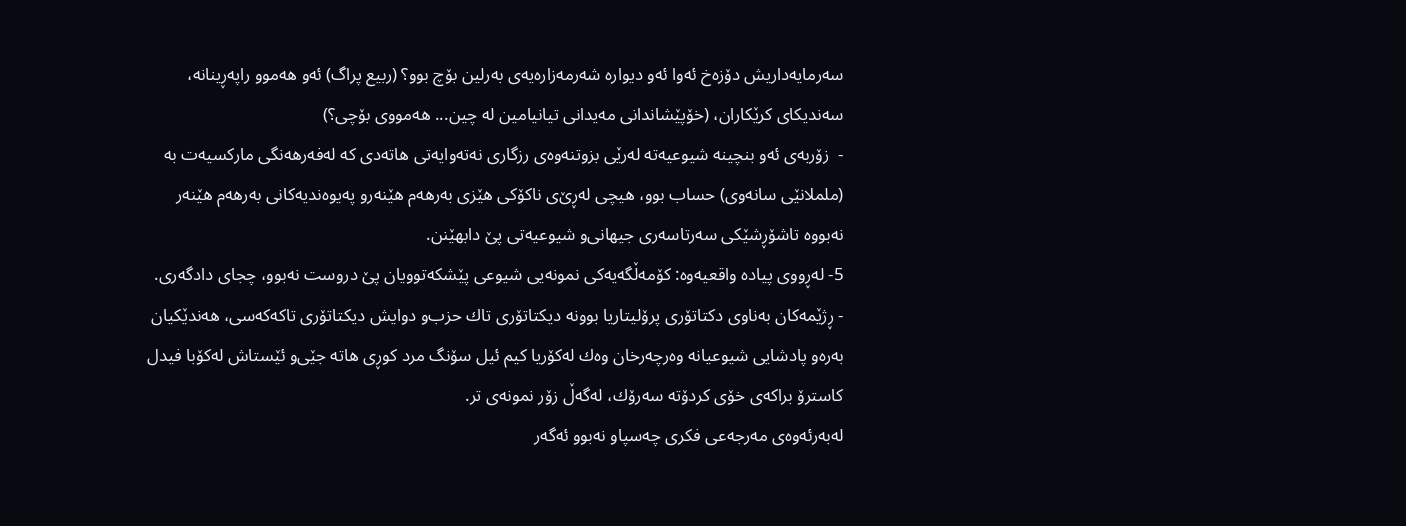سه‌رمایه‌داریش دۆزه‌خ ئه‌وا ئه‌و دیواره‌ شه‌رمه‌زاره‌یه‌ی‌ به‌رلین بۆچ بوو؟ (ربیع پراگ) ئه‌و هه‌موو راپه‌ڕینانه‌، سه‌ندیكای‌ كرێكاران، (خۆپێشاندانی‌ مه‌یدانی‌ تیانیامین له‌ چین... هه‌مووی‌ بۆچی‌؟)
-  زۆربه‌ی‌ ئه‌و بنچینه‌ شیوعیه‌ته‌ له‌رێی‌ بزوتنه‌وه‌ی‌ رزگاری‌ نه‌ته‌وایه‌تی‌ هاته‌دی‌ كه‌ له‌فه‌رهه‌نگی‌ ماركسیه‌ت به‌ (ململانێی‌ سانه‌وی‌) حساب بوو، هیچی‌ له‌ڕێ‌ی‌ ناكۆكی‌ هێزی‌ به‌رهه‌م هێنه‌رو په‌یوه‌ندیه‌كانی‌ به‌رهه‌م هێنه‌ر نه‌بووه‌ تاشۆڕشێكی‌ سه‌رتاسه‌ری‌ جیهانی‌‌و شیوعیه‌تی‌ پێ‌ دابهێنن.
5- له‌ڕووی‌ پیاده‌ واقعیه‌وه‌: كۆمه‌ڵگه‌یه‌كی‌ نمونه‌یی‌ شیوعی‌ پێشكه‌توویان پێ‌ دروست نه‌بوو، چجای‌ دادگه‌ری‌.
- ڕژێمه‌كان به‌ناوی‌ دكتاتۆری‌ پرۆلیتاریا بوونه‌ دیكتاتۆری‌ تاك حزب‌و دوایش دیكتاتۆری‌ تاكه‌كه‌سی‌، هه‌ندێكیان به‌ره‌و پادشایی‌ شیوعیانه‌ وه‌رچه‌رخان وه‌ك له‌كۆریا كیم ئیل سۆنگ مرد كوڕی‌ هاته‌ جێی‌‌و ئێستاش له‌كۆبا فیدل كاسترۆ براكه‌ی‌ خۆی‌ كردۆته‌ سه‌رۆك، له‌گه‌ڵ زۆر نمونه‌ی‌ تر.
له‌به‌رئه‌وه‌ی‌ مه‌رجه‌عی‌ فكری‌ چه‌سپاو نه‌بوو ئه‌گه‌ر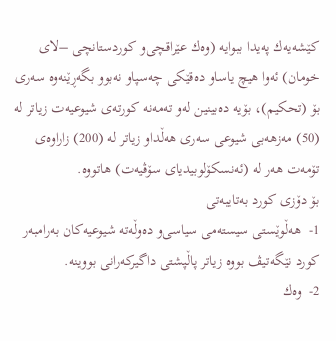كێشه‌یه‌ك په‌یدا ببوایه‌ (وه‌ك عێراقچی‌‌و كوردستانچی‌ –لای‌ خومان) ئه‌وا هیچ یاساو ده‌قێكی‌ چه‌سپاو نه‌بوو بگه‌ڕێنه‌وه‌ سه‌ری‌ بۆ (تحكیم)، بۆیه‌ ده‌بینین له‌و ته‌مه‌نه‌ كورته‌ی‌ شیوعیه‌ت زیاتر له‌ (50) مه‌زهه‌بی‌ شیوعی‌ سه‌ری‌ هه‌ڵداو زیاتر له‌ (200) زاراوه‌ی‌ تۆمه‌ت هه‌ر له‌ (ئه‌نسكۆلوبیدیای‌ سۆڤیه‌ت) هاتووه‌.
بۆ دۆزی‌ كورد به‌تایبه‌تی‌
1-  هه‌ڵوێستی‌ سیسته‌می‌ سیاسی‌‌و ده‌وڵه‌ته‌ شیوعیه‌كان به‌رامبه‌ر كورد نێگه‌تیڤ بووه‌ زیاتر پاڵپشتی‌ داگیركه‌رانی‌ بووینه‌.
2-  وه‌ك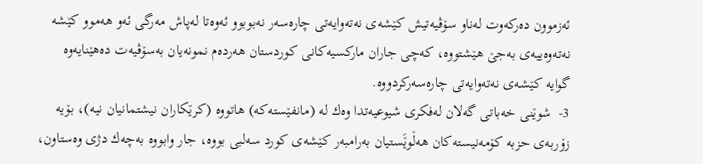ئه‌زموون ده‌ركه‌وت له‌ناو سۆڤیه‌تیش كێشه‌ی‌ نه‌ته‌وایه‌تی‌ چاره‌سه‌ر نه‌بوبوو ئه‌وه‌تا له‌پاش مه‌رگی‌ ئه‌و هه‌موو كێشه‌ نه‌ته‌وه‌ییه‌ی‌ به‌جێ‌ هێشتووه‌، كه‌چی‌ جاران ماركسیه‌كانی‌ كوردستان هه‌رده‌م نمونه‌یان به‌سۆڤیه‌ت ده‌هێنایه‌وه‌ گوایه‌ كێشه‌ی‌ نه‌ته‌وایه‌تی‌ چاره‌سه‌ركردووه‌.
3-  شوێنی‌ خه‌باتی‌ گه‌لان له‌فكری‌ شیوعیه‌تدا وه‌ك له‌ (مانفێسته‌كه‌) هاتووه‌ (كرێكاران نیشتمانیان نیه‌)، بۆیه‌ زۆربه‌ی‌ حزبه‌ كۆمه‌نیسته‌كان هه‌ڵوێَستیان به‌رامبه‌ر كێشه‌ی‌ كورد سه‌لبی‌ بووه‌، جار وابووه‌ به‌چه‌ك دژی‌ وه‌ستاون،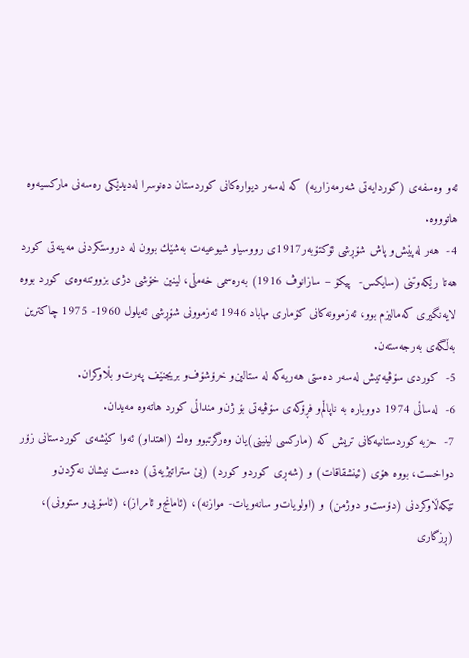ئه‌و وه‌سفه‌ی‌ (كوردایه‌تی‌ شه‌رمه‌زاریه‌) كه‌ له‌سه‌ر دیواره‌كانی‌ كوردستان ده‌نوسرا له‌دیدێكی‌ ره‌سه‌نی‌ ماركسیه‌وه‌ هاتوووه‌.
4-  هه‌ر له‌پێش‌و پاش شۆڕشی‌ ئۆكتۆبه‌ر1917ی‌ رووسیاو شیوعیه‌ت به‌شێك بوون له‌ دروستكردنی‌ مه‌ینه‌تی‌ كورد هه‌تا رێكه‌وتنی‌ (سایكس-  پیكۆ – سازانوڤ 1916) به‌ره‌سمی‌ خه‌مڵی‌، لینین خۆشی‌ دژی‌ بزووتنه‌وه‌ی‌ كورد بووه‌ لایه‌نگیری‌ كه‌مالیزم بوو، ئه‌زموونه‌كانی‌ كۆماری‌ مهاباد 1946 ئه‌زموونی‌ شۆڕشی‌ ئه‌یلول 1960- 1975 چاكترین به‌ڵگه‌ی‌ به‌رجه‌سته‌ن.
5-  كوردی‌ سۆڤیه‌تیش له‌سه‌ر ده‌ستی‌ هه‌ریه‌كه‌ له‌ ستالین‌و خرۆشۆف‌و بریجنێف په‌رت‌و بڵاوكران.
6-  له‌ساڵی‌ 1974 دووباره‌ به‌ ناپاڵم‌و فڕۆكه‌ی‌ سۆڤیه‌تی‌ بۆ ژن‌و منداڵی‌ كورد هاته‌وه‌ مه‌یدان.
7-  حزبه‌ كوردستانیه‌كانی‌ تریش كه‌ (ماركسی‌ لینینی‌)یان وه‌رگرتبوو وه‌ك (اهتدا‌و) ئه‌وا كێشه‌ی‌ كوردستانی‌ زۆر دواخست، بووه‌ هۆی‌ (ئینشقاقات) و (شه‌ڕی‌ كوردو كورد) (بێ‌ ستراتیژیه‌تی‌) ده‌ست نیشان نه‌كردن‌و تێكه‌ڵاوكردنی‌ (دۆست‌و دوژمن) و (اولویات‌و سانه‌ویات- موازنه‌)، (ئامانج‌و ئامراز)، (ئاسۆیی‌‌و ستوونی‌)، (ڕزگاری‌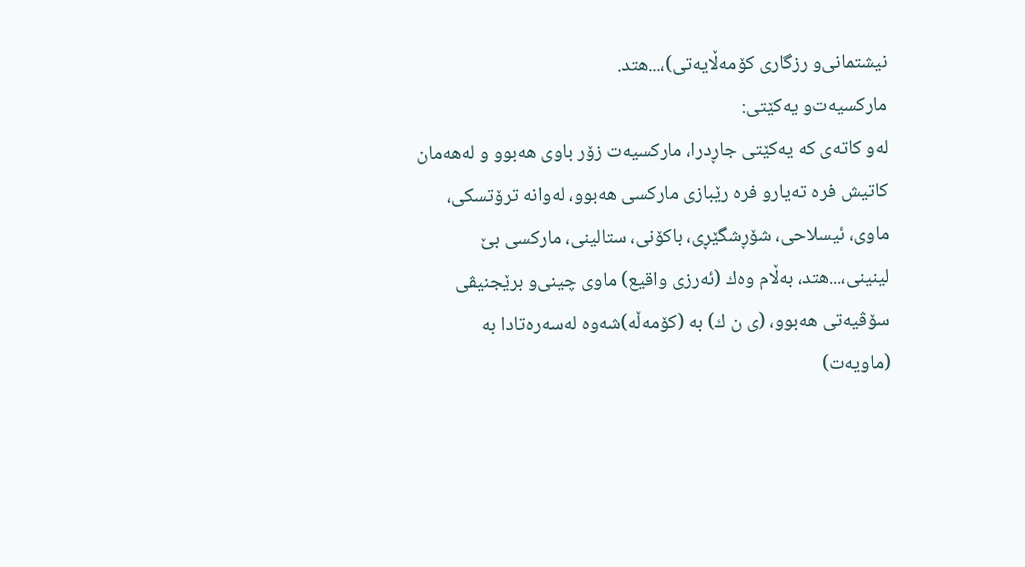نیشتمانی‌‌و رزگاری‌ كۆمه‌ڵایه‌تی‌)،...هتد.
ماركسیه‌ت‌و یه‌كێتی‌:
له‌و كاته‌ی‌ كه‌ یه‌كێتی‌ جاڕدرا، ماركسیه‌ت زۆر باوی‌ هه‌بوو و له‌هه‌مان كاتیش فره‌ ته‌یارو فره‌ رێبازی‌ ماركسی‌ هه‌بوو، له‌وانه‌ ترۆتسكی‌، ماوی‌، ئیسلاحی‌، شۆڕشگێڕی‌، باكۆنی‌، ستالینی‌، ماركسی‌ بێ‌ لینینی‌،...هتد، به‌ڵام وه‌ك (ئه‌رزی‌ واقیع) ماوی‌ چینی‌‌و برێجنیڤی‌ سۆڤیه‌تی‌ هه‌بوو، (ی ن ك) به‌ (كۆمه‌ڵه‌)شه‌وه‌ له‌سه‌ره‌تادا به‌ (ماویه‌ت)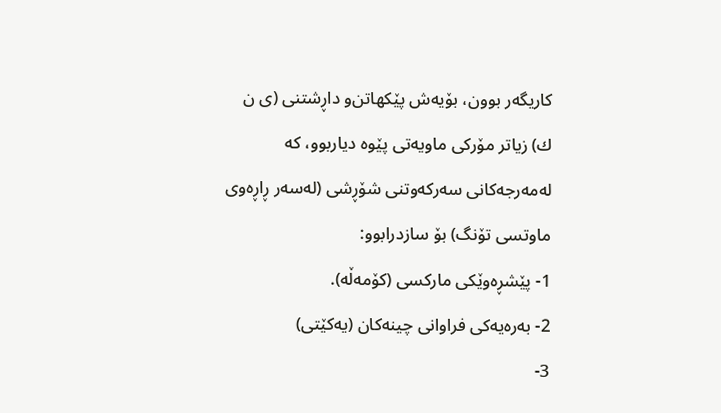كاریگه‌ر بوون، بۆیه‌ش پێكهاتن‌و داڕشتنی‌ (ی ن ك) زیاتر مۆركی‌ ماویه‌تی‌ پێوه‌ دیاربوو، كه‌ له‌مه‌رجه‌كانی‌ سه‌ركه‌وتنی‌ شۆڕشی‌ (له‌سه‌ر ڕاڕه‌وی‌ ماوتسی‌ تۆنگ) بۆ سازدرابوو:
1- پێشڕه‌وێكی‌ ماركسی‌ (كۆمه‌ڵه‌).
2- به‌ره‌یه‌كی‌ فراوانی‌ چینه‌كان (یه‌كێتی‌)
3-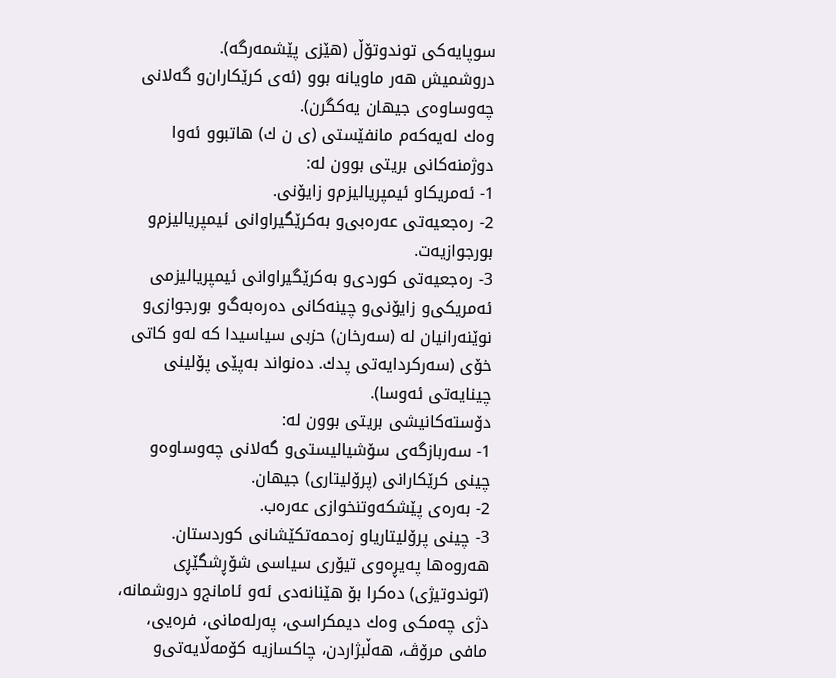سوپایه‌كی‌ توندوتۆڵ (هێزی‌ پێشمه‌رگه‌).
دروشمیش هه‌ر ماویانه‌ بوو (ئه‌ی‌ كرێكاران‌و گه‌لانی‌ چه‌وساوه‌ی‌ جیهان یه‌كگرن).
وه‌ك له‌یه‌كه‌م مانفێستی‌ (ی ن ك) هاتبوو ئه‌وا دوژمنه‌كانی‌ بریتی‌ بوون له‌:
1- ئه‌مریكاو ئیمپریالیزم‌و زایۆنی‌.
2- ره‌جعیه‌تی‌ عه‌ره‌بی‌‌و به‌كرێگیراوانی‌ ئیمپریالیزم‌و بورجوازیه‌ت.
3- ره‌جعیه‌تی‌ كوردی‌‌و به‌كرێگیراوانی‌ ئیمپریالیزمی‌ ئه‌مریكی‌‌و زایۆنی‌‌و چینه‌كانی‌ ده‌ره‌به‌گ‌و بورجوازی‌‌و نوێنه‌رانیان له‌ (سه‌رخان) حزبی‌ سیاسیدا كه‌ له‌و كاتی‌ خۆی‌ (سه‌ركردایه‌تی‌ پدك. ده‌نواند به‌پێی‌ پۆلینی‌ چینایه‌تی‌ ئه‌وسا).
دۆسته‌كانیشی‌ بریتی‌ بوون له‌:
1- سه‌ربازگه‌ی‌ سۆشیالیستی‌‌و گه‌لانی‌ چه‌وساوه‌و چینی‌ كرێكارانی‌ (پرۆلیتاری‌) جیهان.
2- به‌ره‌ی‌ پێشكه‌وتنخوازی‌ عه‌ره‌ب.
3- چینی‌ پرۆلیتاریاو زه‌حمه‌تكێشانی‌ كوردستان.
هه‌روه‌ها په‌یڕه‌وی‌ تیۆری‌ سیاسی‌ شۆڕشگێڕی‌ (توندوتیژی‌) ده‌كرا بۆ هێنانه‌دی‌ ئه‌و ئامانج‌و دروشمانه‌، دژی‌ چه‌مكی‌ وه‌ك دیمكراسی‌، په‌رله‌مانی‌، فره‌یی‌، مافی‌ مرۆڤ، هه‌ڵبژاردن، چاكسازیه‌ كۆمه‌ڵایه‌تی‌‌و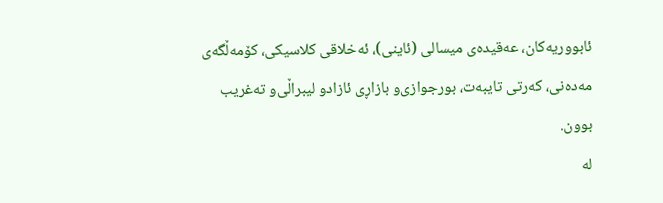ئابووریه‌كان، عه‌قیده‌ی‌ میسالی‌ (ئاینی‌)، ئه‌خلاقی‌ كلاسیكی‌، كۆمه‌ڵگه‌ی‌ مه‌ده‌نی‌، كه‌رتی‌ تایبه‌ت، بورجوازی‌‌و بازاڕی‌ ئازادو لیبراڵی‌‌و ته‌غریب بوون.
له‌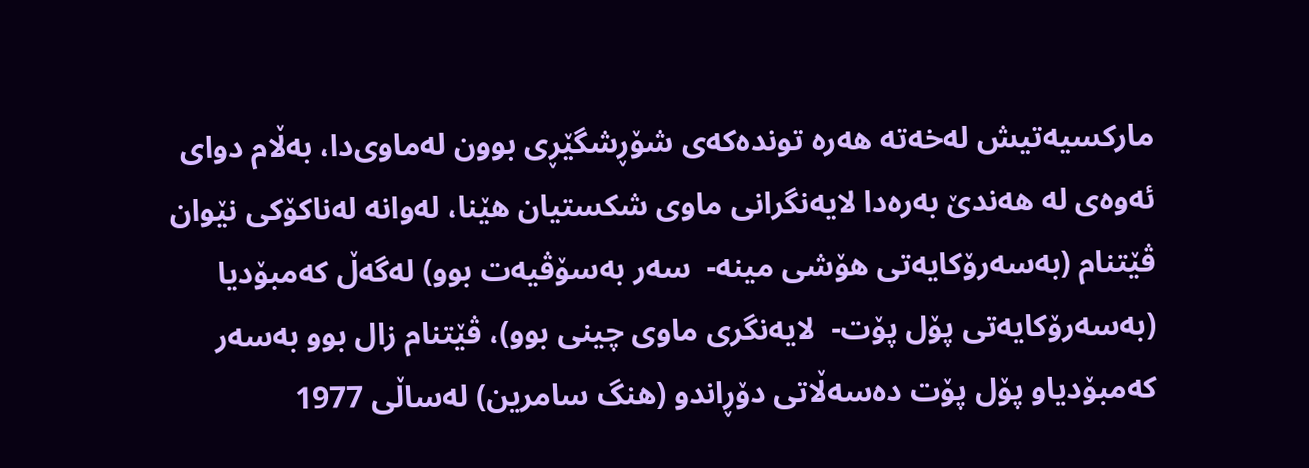ماركسیه‌تیش له‌خه‌ته‌ هه‌ره‌ تونده‌كه‌ی‌ شۆڕشگێڕی‌ بوون له‌ماوی‌دا، به‌ڵام دوای‌ ئه‌وه‌ی‌ له‌ هه‌ندێ‌ به‌ره‌دا لایه‌نگرانی‌ ماوی‌ شكستیان هێنا، له‌وانه‌ له‌ناكۆكی‌ نێوان ڤێتنام (به‌سه‌رۆكایه‌تی‌ هۆشی‌ مینه‌-  سه‌ر به‌سۆڤیه‌ت بوو) له‌گه‌ڵ كه‌مبۆدیا (به‌سه‌رۆكایه‌تی‌ پۆل پۆت-  لایه‌نگری‌ ماوی‌ چینی‌ بوو)، ڤێتنام زال بوو به‌سه‌ر كه‌مبۆدیاو پۆل پۆت ده‌سه‌ڵاتی‌ دۆڕاندو (هنگ سامرین) له‌ساڵی‌ 1977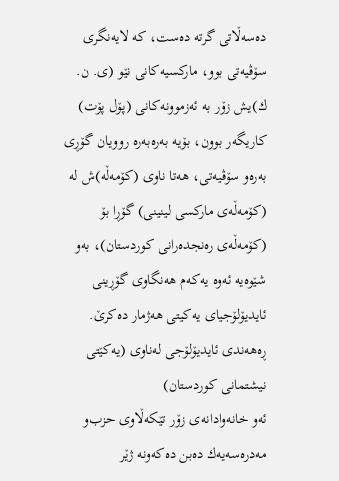ده‌سه‌ڵاتی‌ گرته‌ ده‌ست، كه‌ لایه‌نگری‌ سۆڤیه‌تی‌ بوو، ماركسیه‌كانی‌ نێو (ی. ن. ك)یش زۆر به‌ ئه‌زموونه‌كانی‌ (پۆل پۆت) كاریگه‌ر بوون، بۆیه‌ به‌ره‌به‌ره‌ روویان گۆڕی‌ به‌ره‌و سۆڤیه‌تی‌، هه‌تا ناوی‌ (كۆمه‌ڵه‌)ش له‌ (كۆمه‌ڵه‌ی‌ ماركسی‌ لینینی‌) گۆڕا بۆ (كۆمه‌ڵه‌ی‌ ره‌نجده‌رانی‌ كوردستان)، به‌و شێوه‌یه‌ ئه‌وه‌ یه‌كه‌م هه‌نگاوی‌ گۆڕینی‌ ئایدیۆلۆجیای‌ یه‌كیتی‌ هه‌ژمار ده‌كرێ‌.
ڕه‌هه‌ندی‌ ئایدیۆلۆجی‌ له‌ناوی‌ (یه‌كێتی‌ نیشتمانی‌ كوردستان)
ئه‌و خانه‌وادانه‌ی‌ زۆر تێكه‌ڵاوی‌ حزب‌و مه‌دره‌سه‌یه‌ك ده‌بن ده‌كه‌ونه‌ ژێر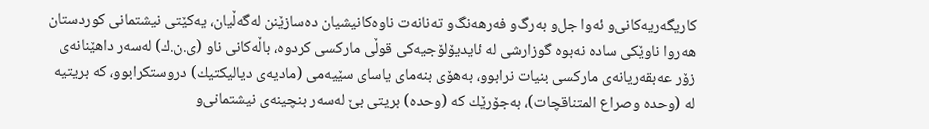كاریگه‌ریه‌كانی‌‌و ئه‌وا جل‌و به‌رگ‌و فه‌رهه‌نگ‌و ته‌نانه‌ت ناوه‌كانیشیان ده‌سازێنن له‌گه‌ڵیان، یه‌كێتی‌ نیشتمانی‌ كوردستان هه‌روا ناوێكی‌ ساده‌ نه‌بوه‌ گوزارشی‌ له‌ ئایدیۆلۆجیه‌كی‌ قوڵی‌ ماركسی‌ كردوه‌، باڵه‌كانی‌ ناو (ی.ن.ك) له‌سه‌ر داهێنانه‌ی‌ زۆر عه‌بقه‌ریانه‌ی‌ ماركسی‌ بنیات نرابوو، به‌هۆی‌ بنه‌مای‌ یاسای‌ سێیه‌می‌ (مادیه‌ی‌ دیالیكتیك) دروستكرابوو، كه‌ بریتیه‌ له‌ (وحده‌ وصراع المتناقچات)، به‌جۆرێك كه‌ (وحده‌) بریتی‌ بێ‌ له‌سه‌ر بنچینه‌ی‌ نیشتمانی‌‌و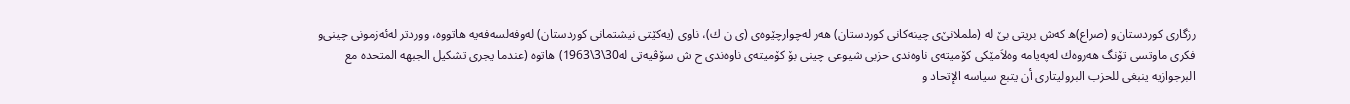رزگاری‌ كوردستان‌و (صراع)ه‌ كه‌ش بریتی‌ بێ‌ له‌ (ململانێ‌ی‌ چینه‌كانی‌ كوردستان) هه‌ر له‌چوارچێوه‌ی‌ (ی ن ك)، ناوی‌ (یه‌كێتی‌ نیشتمانی‌ كوردستان) له‌وفه‌لسه‌فه‌یه‌ هاتووه‌، ووردتر له‌ئه‌زمونی‌ چینی‌‌و فكری‌ ماوتسی‌ تۆنگ هه‌روه‌ك له‌په‌یامه‌ وه‌لاَمێكی‌ كۆمیته‌ی‌ ناوه‌ندی‌ حزبی‌ شیوعی‌ چینی‌ بۆ كۆمیته‌ی‌ ناوه‌ندی‌ ح ش سۆڤیه‌تی‌ له‌30\3\1963) هاتوه‌ (عندما یجری‌ تشكیل الجبهه‌ المتحده‌ مع البرجوازیه‌ ینبغی‌ للحزب البرولیتاری أن یتبع سیاسه‌ الإتحاد و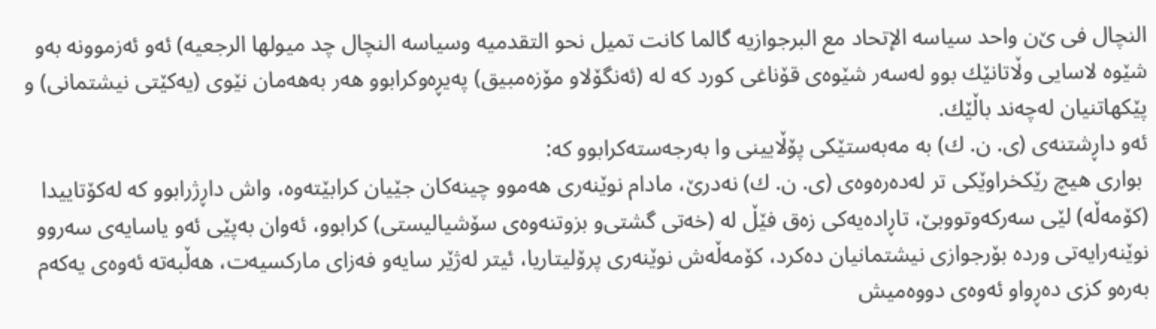النچال فی‌ ێ‌ن واحد سیاسه‌ الإتحاد مع البرجوازیه‌ گالما كانت تمیل نحو التقدمیه‌ وسیاسه‌ النچال چد میولها الرجعیه‌) ئه‌و ئه‌زموونه‌ به‌و شێوه‌ لاسایی‌ وڵاتانێك بوو له‌سه‌ر شێوه‌ی‌ قۆناغی‌ كورد كه‌ له‌ (ئه‌نگۆلاو مۆزه‌مبیق) په‌یڕه‌وكرابوو هه‌ر به‌هه‌مان نێوی‌ (یه‌كێتی‌ نیشتمانی‌) و پێكهاتنیان له‌چه‌ند باڵێك.
ئه‌و داڕشتنه‌ی‌ (ی. ن. ك) به‌ مه‌به‌ستێكی‌ پۆڵایینی‌ وا به‌رجه‌سته‌كرابوو كه‌:
 بواری‌ هیچ رێكخراوێكی‌ تر له‌ده‌ره‌وه‌ی‌ (ی. ن. ك) نه‌درێ‌، مادام نوێنه‌ری‌ هه‌موو چینه‌كان جێیان كرابێته‌وه‌، واش داڕژرابوو كه‌ له‌كۆتاییدا (كۆمه‌ڵه‌) لێی‌ سه‌ركه‌وتووبێ‌، تاڕاده‌یه‌كی‌ زه‌ق فێڵ‌ له‌ (خه‌تی‌ گشتی‌‌و بزوتنه‌وه‌ی‌ سۆشیالیستی‌) كرابوو، ئه‌وان به‌پێی‌ ئه‌و یاسایه‌ی‌ سه‌روو نوێنه‌رایه‌تی‌ ورده‌ بۆرجوازی‌ نیشتمانیان ده‌كرد، كۆمه‌ڵه‌ش نوێنه‌ری‌ پرۆلیتاریا، ئیتر له‌ژێر سایه‌و فه‌زای‌ ماركسیه‌ت، هه‌ڵبه‌ته‌ ئه‌وه‌ی‌ یه‌كه‌م به‌ره‌و كزی‌ ده‌ڕواو ئه‌وه‌ی‌ دووه‌میش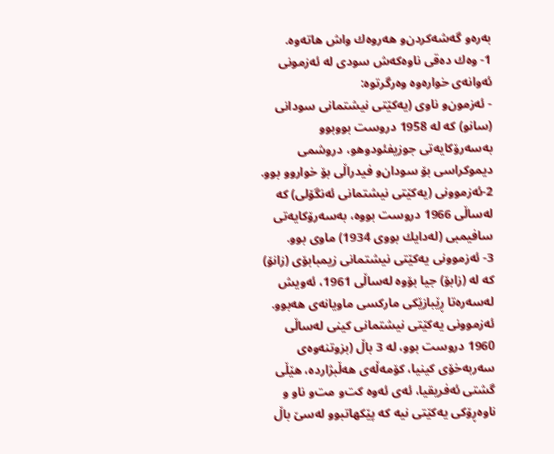به‌ره‌و گه‌شه‌كردن‌و هه‌روه‌ك واش هاته‌وه‌.
1- وه‌ك ده‌قی‌ ناوه‌كه‌ش سودی‌ له‌ ئه‌زمونی‌ ئه‌وانه‌ی‌ خواره‌وه‌ وه‌رگرتوه‌:
- ئه‌زمون‌و ناوی‌ (یه‌كێتی‌ نیشتمانی‌ سودانی‌ (سانو) كه‌ له‌ 1958 دروست بووبوو به‌سه‌رۆكایه‌تی‌ جوزیفئودوهو، دروشمی‌ دیموكراسی‌ بۆ سودان‌و فیدراڵی‌ بۆ خواروو بوو.
2-ئه‌زموونی‌ (یه‌كێتی‌ نیشتمانی‌ ئه‌نگۆلی‌) كه‌ له‌ساڵی‌ 1966 دروست بووه‌، به‌سه‌رۆكایه‌تی‌ سافیمبی‌ (له‌دایك بووی‌ 1934) ماوی‌ بوو.
3- ئه‌زموونی‌ یه‌كێتی‌ نیشتمانی‌ زیمبابۆی‌ (زانۆ) كه‌ له‌ (زابۆ) جیا بۆوه‌ له‌ساڵی‌ 1961، ئه‌ویش له‌سه‌ره‌تا ڕێبازێكی‌ ماركسی‌ ماویانه‌ی‌ هه‌بوو.
ئه‌زموونی‌ یه‌كێتی‌ نیشتمانی‌ كینی‌ له‌ساڵی‌ 1960 دروست بوو، له‌ 3 باڵ‌ (بزوتنه‌وه‌ی‌ سه‌ربه‌خۆی‌ كینیا، كۆمه‌ڵه‌ی‌ هه‌ڵبژارده‌، هێڵی‌ گشتی‌ ئه‌فریقیا، ئه‌ی‌ ئه‌وه‌ كت‌و مت‌و ناو و ناوه‌ڕۆكی‌ یه‌كێتی‌ نیه‌ كه‌ پێكهاتبوو له‌سێ‌ باڵ‌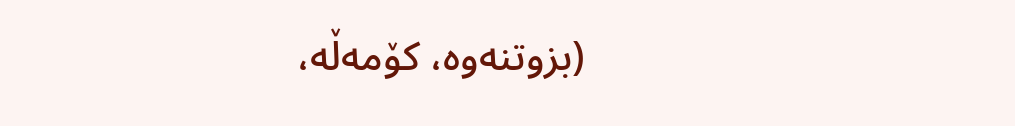(بزوتنه‌وه‌، كۆمه‌ڵه‌،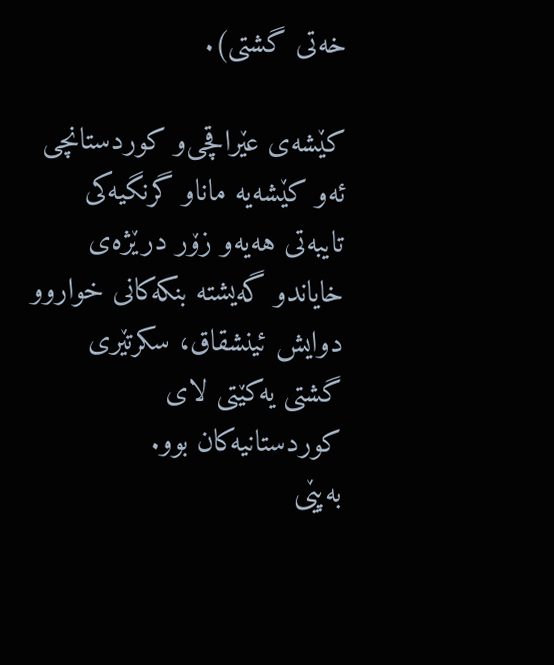خه‌تی‌ گشتی‌).

كێشه‌ی‌ عێراقچی‌‌و كوردستانچی‌
ئه‌و كێشه‌یه‌ ماناو گرنگیه‌كی‌ تایبه‌تی‌ هه‌یه‌و زۆر درێژه‌ی‌ خایاندو گه‌یشته‌ بنكه‌كانی‌ خواروو
دوایش ئینشقاق، سكرتێری‌ گشتی‌ یه‌كێتی‌ لای‌ كوردستانیه‌كان بوو.
به‌پێی‌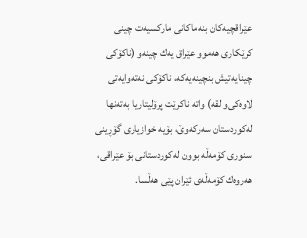عێراقچیه‌كان بنه‌ماكانی‌ ماركسیه‌ت چینی‌ كرێكاری‌ هه‌موو عێراق یه‌ك چینه‌و (ناكۆكی‌ چینایه‌تیش بنچینه‌یه‌كه‌، ناكۆكی‌ نه‌ته‌وایه‌تی‌ لاوه‌كی‌‌و لقه‌) واته‌ ناكرێت پرۆلیتاریا به‌ته‌نها له‌كوردستان سه‌ركه‌وێ‌، بۆیه‌ خوازیاری‌ گۆڕینی‌ سنوری‌ كۆمه‌ڵه‌ بوون له‌كوردستانی‌ بۆ عێراقی‌، هه‌روه‌ك كۆمه‌ڵه‌ی‌ ئێران پێی‌ هه‌ڵسا.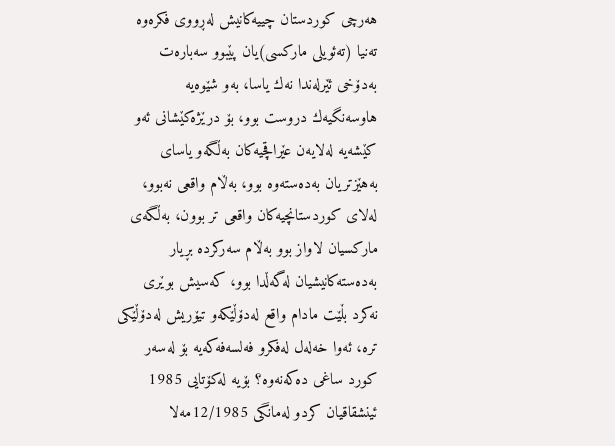هه‌رچی‌ كوردستان چییه‌كانیش له‌ڕووی‌ فكره‌وه‌ ته‌نیا (ته‌ئویلی‌ ماركسی‌)یان پێبوو سه‌باره‌ت به‌دۆخی‌ ئێرله‌ندا نه‌ك یاسا، به‌و شێوه‌یه‌ هاوسه‌نگیه‌ك دروست بوو، بۆ درێژه‌كێشانی‌ ئه‌و كێشه‌یه‌ له‌لایه‌ن عێراقچیه‌كان به‌ڵگه‌و یاسای‌ به‌هێزتریان به‌ده‌سته‌وه‌ بوو، به‌ڵام واقعی‌ نه‌بوو، له‌لای‌ كوردستانچیه‌كان واقعی‌ تر بوون، به‌ڵگه‌ی‌ ماركسیان لاواز بوو به‌ڵام سه‌ركرده‌ بڕیار به‌ده‌سته‌كانیشیان له‌گه‌ڵدا بوو، كه‌سیش بوێری‌ نه‌كرد بڵێت مادام واقع له‌دۆڵێكه‌و تیۆریش له‌دۆڵێكی‌ تره‌، ئه‌وا خه‌له‌ل له‌فكرو فه‌لسه‌فه‌كه‌یه‌ بۆ له‌سه‌ر كورد ساغی‌ ده‌كه‌نه‌وه‌؟ بۆیه‌ له‌كۆتایی‌ 1985 ئینشقاقیان كردو له‌مانگی‌ 12/1985مه‌لا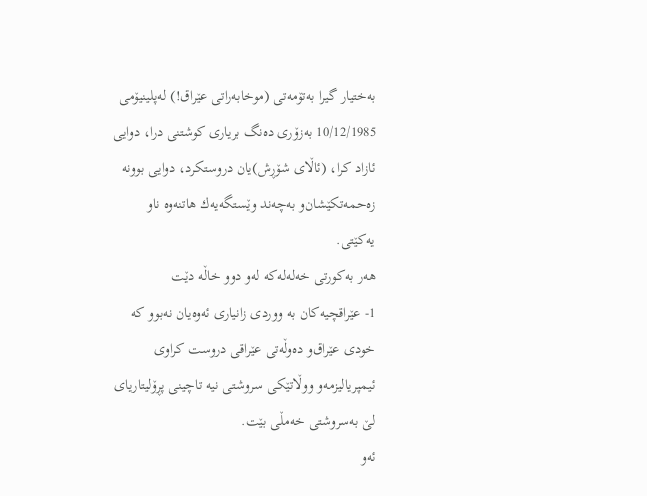به‌ختیار گیرا به‌تۆمه‌تی‌ (موخابه‌راتی‌ عێراق!) له‌پلینیۆمی‌ 10/12/1985 به‌زۆری ده‌نگ بریاری‌ كوشتنی‌ درا، دوایی‌ ئازاد كرا، (ئاڵای‌ شۆڕش)یان دروستكرد، دوایی‌ بوونه‌ زه‌حمه‌تكێشان‌و به‌چه‌ند وێستگه‌یه‌ك هاتنه‌وه‌ ناو یه‌كێتی‌.
هه‌ر به‌كورتی‌ خه‌له‌له‌كه‌ له‌و دوو خاڵه‌ دێت
1- عێراقچیه‌كان به‌ ووردی‌ زانیاری‌ ئه‌وه‌یان نه‌بوو كه‌ خودی‌ عێراق‌و ده‌وڵه‌تی‌ عێراقی‌ دروست كراوی‌ ئیمپریالیزمه‌و ووڵاتێكی‌ سروشتی‌ نیه‌ تاچینی‌ پڕۆلیتاریای‌ لێ‌ به‌سروشتی‌ خه‌مڵی‌ بێت.
ئه‌و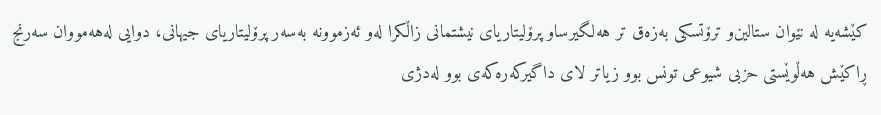كێشه‌یه‌ له‌ نێوان ستالین‌و ترۆتسكی‌ به‌زه‌ق تر هه‌لگیرساو پرۆلیتاریای‌ نیشتمانی‌ زاڵكرا له‌و ئه‌زموونه‌ به‌سه‌ر پرۆلیتاریای‌ جیهانی‌، دوایی‌ له‌هه‌مووان سه‌رنج ڕاكێش هه‌ڵوێستی‌ حزبی‌ شیوعی‌ تونس بوو زیاتر لای‌ داگیركه‌ره‌كه‌ی‌ بوو له‌دژی‌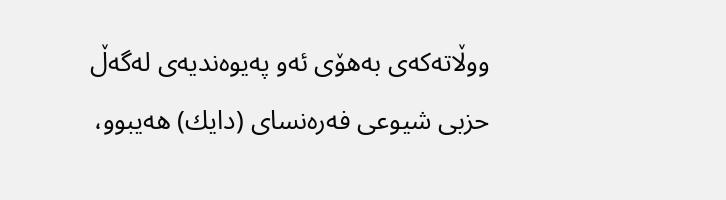ووڵاته‌كه‌ی‌ به‌هۆی‌ ئه‌و په‌یوه‌ندیه‌ی‌ له‌گه‌ڵ حزبی‌ شیوعی‌ فه‌ره‌نسای‌ (دایك) هه‌یبوو،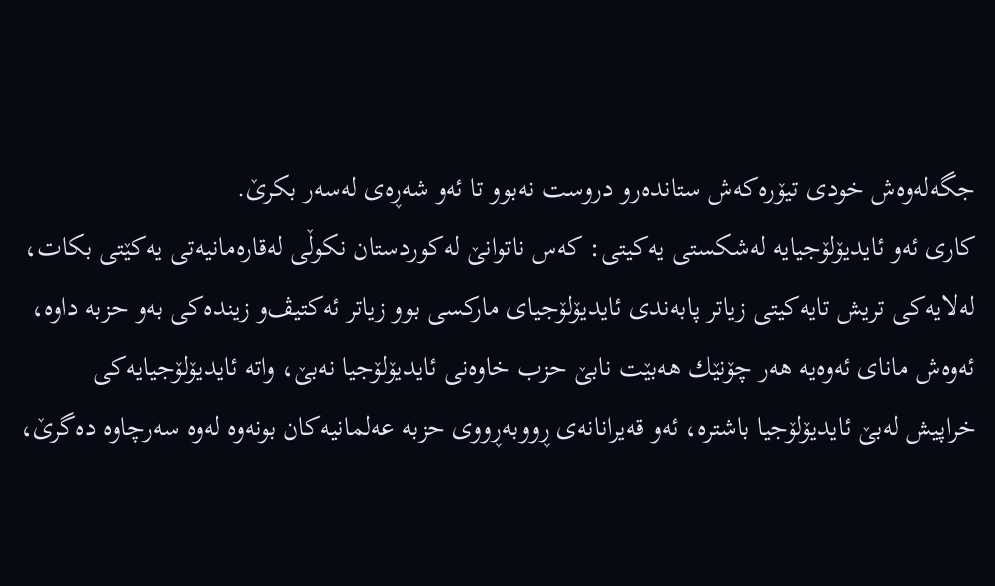جگه‌له‌وه‌ش خودی‌ تیۆره‌كه‌ش ستانده‌رو دروست نه‌بوو تا ئه‌و شه‌ڕه‌ی‌ له‌سه‌ر بكرێ‌.
كاری‌ ئه‌و ئایدیۆلۆجیایه‌ له‌شكستی‌ یه‌كیتی‌: كه‌س ناتوانێ‌ له‌كوردستان نكوڵی‌ له‌قاره‌مانیه‌تی‌ یه‌كێتی‌ بكات، له‌لایه‌كی‌ تریش تایه‌كیتی‌ زیاتر پابه‌ندی‌ ئایدیۆلۆجیای‌ ماركسی‌ بوو زیاتر ئه‌كتیڤ‌و زینده‌كی‌ به‌و حزبه‌ داوه‌، ئه‌وه‌ش مانای‌ ئه‌وه‌یه‌ هه‌ر چۆنێك هه‌بێت نابێ‌ حزب خاوه‌نی‌ ئایدیۆلۆجیا نه‌بێ‌، واته‌ ئایدیۆلۆجیایه‌كی‌ خراپیش له‌بێ ئایدیۆلۆجیا باشتره‌، ئه‌و قه‌یرانانه‌ی‌ ڕووبه‌ڕووی‌ حزبه‌ عه‌لمانیه‌كان بونه‌وه‌ له‌وه‌ سه‌رچاوه‌ ده‌گرێ‌،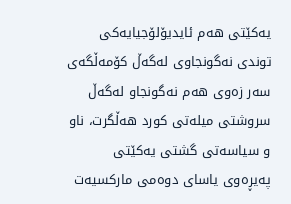یه‌كێتی‌ هه‌م ئایدیۆلۆجیایه‌كی‌ توندی‌ نه‌گونجاوی‌ له‌گه‌ڵ كۆمه‌ڵگه‌ی‌ سه‌ر زه‌وی‌ هه‌م نه‌گونجاو له‌گه‌ڵ سروشتی‌ میله‌تی‌ كورد هه‌ڵگرت، ناو و سیاسه‌تی‌ گشتی‌ یه‌كێتی‌ په‌یڕه‌وی‌ یاسای‌ دوه‌می‌ ماركسیه‌ت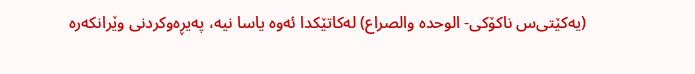(یه‌كێتی‌س ناكۆكی‌- الوحده‌ والصراع) له‌كاتێكدا ئه‌وه‌ یاسا نیه‌، په‌یڕه‌وكردنی‌ وێرانكه‌ره‌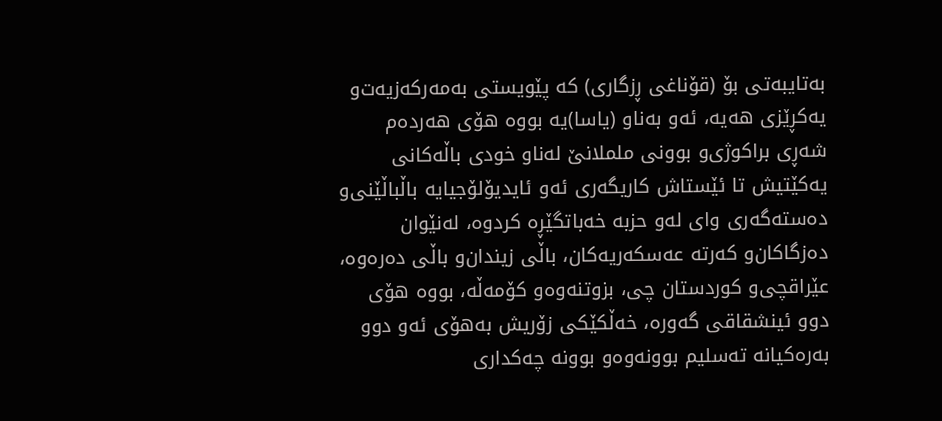به‌تایبه‌تی‌ بۆ (قۆناغی‌ ڕزگاری‌) كه‌ پێویستی‌ به‌مه‌ركه‌زیه‌ت‌و یه‌كڕێزی‌ هه‌یه‌، ئه‌و به‌ناو (یاسا)یه‌ بووه‌ هۆی‌ هه‌رده‌م شه‌ڕی‌ براكوژی‌‌و بوونی‌ ململانێ‌ له‌ناو خودی‌ باڵه‌كانی‌ یه‌كێتیش تا ئێستاش كاریگه‌ری‌ ئه‌و ئایدیۆلۆجیایه‌ باڵباڵێنی‌‌و ده‌سته‌گه‌ری‌ وای‌ له‌و حزبه‌ خه‌باتگێڕه‌ كردوه‌، له‌نێوان ده‌زگاكان‌و كه‌رته‌ عه‌سكه‌ریه‌كان، باڵی‌ زیندان‌و باڵی‌ ده‌ره‌وه‌، عێراقچی‌‌و كوردستان چی‌، بزوتنه‌وه‌و كۆمه‌ڵه‌، بووه‌ هۆی‌ دوو ئینشقاقی‌ گه‌وره‌، خه‌ڵكێكی‌ زۆریش به‌هۆی‌ ئه‌و دوو به‌ره‌كیانه‌ ته‌سلیم بوونه‌وه‌و بوونه‌ چه‌كداری‌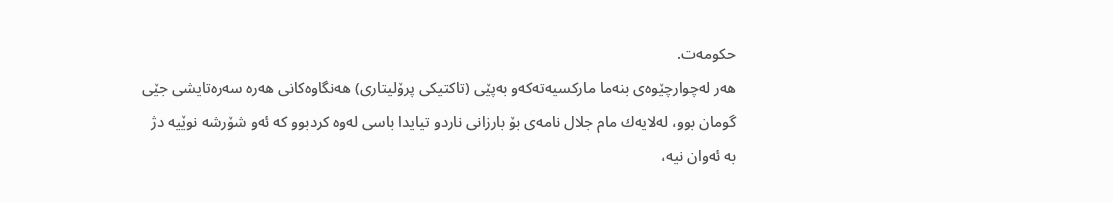حكومه‌ت.
هه‌ر له‌چوارچێوه‌ی‌ بنه‌ما ماركسیه‌ته‌كه‌و به‌پێی‌ (تاكتیكی‌ پرۆلیتاری‌) هه‌نگاوه‌كانی‌ هه‌ره‌ سه‌ره‌تایشی‌ جێی‌ گومان بوو، له‌لایه‌ك مام جلال نامه‌ی‌ بۆ بارزانی‌ ناردو تیایدا باسی‌ له‌وه‌ كردبوو كه‌ ئه‌و شۆرشه‌ نوێیه‌ دژ به‌ ئه‌وان نیه‌،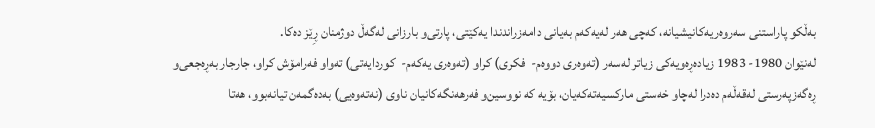به‌ڵكو پاراستنی‌ سه‌روه‌ریه‌كانیشیانه‌، كه‌چی‌ هه‌ر له‌یه‌كه‌م به‌یانی‌ دامه‌زراندندا یه‌كێتی‌، پارتی‌‌و بارزانی‌ له‌گه‌ڵ دوژمنان ڕِێز ده‌كا.
له‌نێوان 1980- 1983 زیاده‌ڕه‌ویه‌كی‌ زیاتر له‌سه‌ر (ته‌وه‌ری‌ دووه‌م-  فكری‌) كراو (ته‌وه‌ری‌ یه‌كه‌م-  كوردایه‌تی‌) ته‌واو فه‌رامۆش كراو، جارجار به‌ڕه‌جعی‌‌و ڕه‌گه‌زپه‌رستی‌ له‌قه‌ڵه‌م ده‌درا له‌چاو خه‌ستی‌ ماركسیه‌ته‌كه‌یان، بۆیه‌ كه‌ نووسین‌و فه‌رهه‌نگه‌كانیان ناوی‌ (نه‌ته‌وه‌یی‌) به‌ده‌گمه‌ن تیانه‌بوو، هه‌تا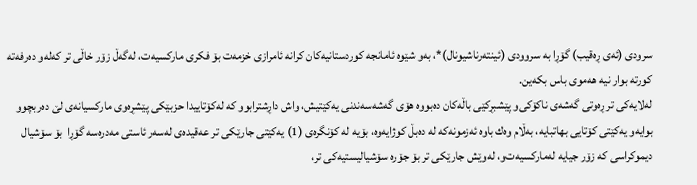سرودی‌ (ئه‌ی‌ ڕه‌قیب) گۆڕا به‌ سروودی‌ (ئینته‌رناشیونال)*، به‌و شێوه‌ ئامانجه‌ كوردستانیه‌كان كرانه‌ ئامرازی‌ خزمه‌ت بۆ فكری‌ ماركسیه‌ت، له‌گه‌ڵ زۆر خاڵی‌ تر كه‌له‌و ده‌رفه‌ته‌ كورته‌ بوار نیه‌ هه‌موی‌ باس بكه‌ین.
له‌لایه‌كی‌ تر ڕه‌وتی‌ گه‌شه‌ی‌ ناكۆكی‌‌و پێشبڕكێی‌ باڵه‌كان ده‌بووه‌ هۆی‌ گه‌شه‌سه‌ندنی‌ یه‌كێتیش، واش داڕشترابوو كه‌ له‌كۆتاییدا حزبێكی‌ پێشڕه‌وی‌ ماركسیانه‌ی‌ لێ‌ ده‌ربچوو بوایه‌و یه‌كێتی‌ كۆتایی‌ بهاتبایه‌، به‌ڵام وه‌ك باوه‌ ئه‌زمونه‌كه‌ له‌ ده‌بڵ‌ كوژایه‌وه‌، بۆیه‌ له‌ كۆنگره‌ی‌ (1) یه‌كێتی‌ جارێكی‌ تر عه‌قیده‌ی‌ له‌سه‌ر ئاستی‌ مه‌دره‌سه‌ گۆڕا  بۆ سۆشیال دیموكراسی كه‌ زۆر جیایه‌ له‌ماركسیه‌ت‌و، له‌وێش جارێكی‌ تر بۆ جۆره‌ سۆشیالیستیه‌كی‌ تر،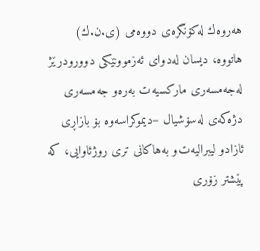هه‌روه‌ك له‌كۆنگره‌ی‌ دووه‌می‌ (ی.ن.ك) هاتووه‌، دیسان له‌دوای‌ ئه‌زموونێكی‌ دوورودرێژ له‌جه‌مسه‌ری‌ ماركسیه‌ت به‌ره‌و جه‌مسه‌ری‌ دژه‌كه‌ی‌ له‌سۆشیال –دیموكراسه‌وه‌ بۆ بازاڕی‌ ئازادو لیبرالیه‌ت‌و به‌هاكانی‌ تری‌ روژئاوایی‌، كه‌ پێشتر زۆری‌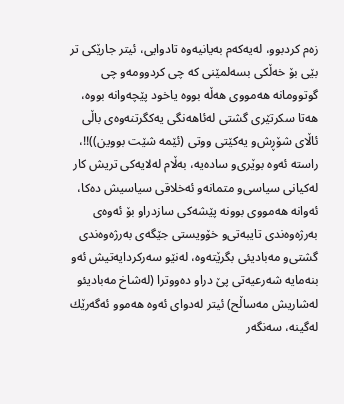زه‌م كردبوو، له‌یه‌كه‌م به‌یانیه‌وه‌ تادوایی‌، ئیتر جارێكی‌ تر بێی‌ بۆ خه‌ڵكی‌ بسه‌لمێنی‌ كه‌ چی‌ كردوومه‌و چی‌ گوتوومانه‌ هه‌مووی‌ هه‌ڵه‌ بووه‌ یاخود پێچه‌وانه‌ بووه‌، هه‌تا سكرتێری‌ گشتی‌ له‌ئاهه‌نگی‌ یه‌كگرتنه‌وه‌ی‌ باڵی‌ ئاڵای‌ شۆڕش‌و یه‌كێتی‌ ووتی‌ (ئێمه‌ شێت بووین))!!، راسته‌ ئه‌وه‌ بوێری‌‌و ساده‌یه‌، به‌ڵام له‌لایه‌كی‌ تریش كار له‌كیانی‌ سیاسی‌‌و متمانه‌و ئه‌خلاقی‌ سیاسیش ده‌كا، ئه‌وانه‌ هه‌مووی‌ بوونه‌ پێشه‌كی‌ سازدراو بۆ ئه‌وه‌ی‌ به‌رژه‌وه‌ندی‌ تایبه‌تی‌‌و خۆویستی‌ جێگه‌ی‌ به‌رژه‌وه‌ندی‌ گشتی‌‌و مه‌بادیئی‌ بگرێته‌وه‌، له‌نێو سه‌ركردایه‌تیش ئه‌و بنه‌مایه‌ شه‌رعیه‌تی‌ پێ‌ دراو ده‌ووترا (له‌شاخ مه‌بادیئو له‌شاریش مه‌ساڵح) ئیتر له‌دوای‌ ئه‌وه‌ هه‌موو ئه‌گه‌رێك له‌گینه‌، سه‌نگه‌ر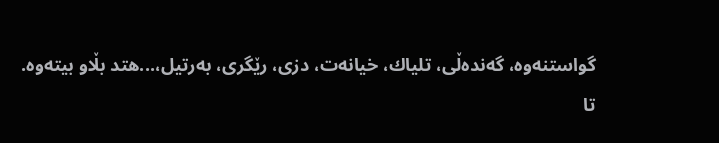گواستنه‌وه‌، گه‌نده‌ڵی‌، تلیاك، خیانه‌ت، دزی‌، رێگری‌، به‌رتیل،...هتد بڵاو بیته‌وه‌.
تا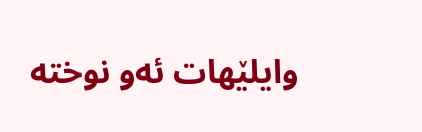وایلێهات ئه‌و نوخته‌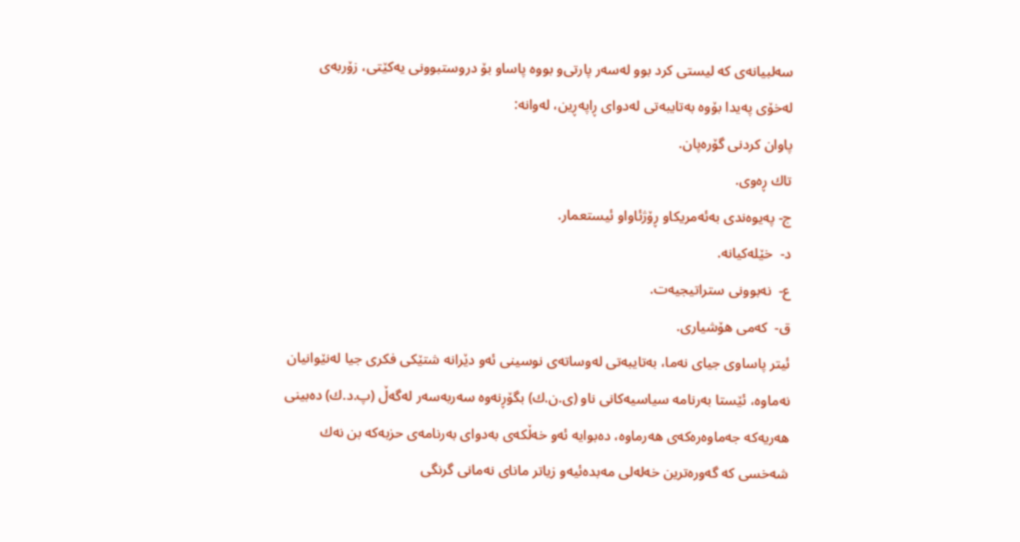سه‌لبیانه‌ی‌ كه‌ لیستی‌ كرد بوو له‌سه‌ر پارتی‌‌و بووه‌ پاساو بۆ دروستبوونی‌ یه‌كێتی‌، زۆربه‌ی‌ له‌خۆی‌ په‌یدا بۆوه‌ به‌تایبه‌تی‌ له‌دوای‌ ڕاپه‌ڕین، له‌وانه‌:
پاوان كردنی‌ گۆره‌پان.
تاك ڕه‌وی‌.
ج- په‌یوه‌ندی‌ به‌ئه‌مریكاو ڕۆژئاواو ئیستعمار.
د-  خێله‌كیانه‌.
ع-  نه‌بوونی‌ ستراتیجیه‌ت.
ق-  كه‌می‌ هۆشیاری‌.
ئیتر پاساوی‌ جیای‌ نه‌ما، به‌تایبه‌تی‌ له‌وساته‌ی‌ نوسینی‌ ئه‌و دێرانه‌ شتێكی‌ فكری‌ جیا له‌نێوانیان نه‌ماوه‌، ئێستا به‌رنامه‌ سیاسیه‌كانی‌ ناو (ی.ن.ك) بگۆڕنه‌وه‌ سه‌ربه‌سه‌ر له‌گه‌ڵ (پ.د.ك) ده‌بینی‌ هه‌ریه‌كه‌ جه‌ماوه‌ره‌كه‌ی‌ هه‌رماوه‌، ده‌بوایه‌ ئه‌و خه‌ڵكه‌ی‌ به‌دوای‌ به‌رنامه‌ی‌ حزبه‌كه‌ بن نه‌ك شه‌خسی‌ كه‌ گه‌وره‌ترین خه‌له‌لی‌ مه‌بده‌ئیه‌و زیاتر مانای‌ نه‌مانی‌ گرنگی‌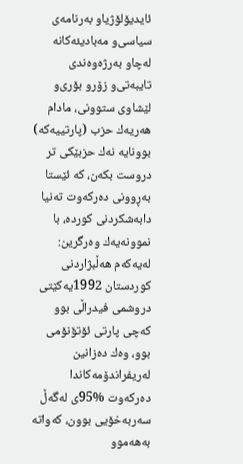ئایدیۆلۆژیاو به‌رنامه‌ی‌ سیاسی‌‌و مه‌بادیئه‌كانه‌ له‌چاو به‌رژه‌وه‌ندی‌ تایبه‌تی‌‌و زۆرو بۆری‌‌و لێشاوی‌ ستوونی‌، مادام هه‌ریه‌ك حزب (پارتییه‌كه‌) بوونایه‌ نه‌ك حزبێكی‌ تر دروست بكه‌ن، كه‌ ئێستا به‌ڕوونی‌ ده‌ركه‌وت ته‌نیا دابه‌شكردنی‌ كورده‌، با نموونه‌یه‌ك وه‌رگرین: له‌یه‌كه‌م هه‌ڵبژاردنی‌ كوردستان 1992یه‌كێتی‌ دروشمی‌ فیدراڵی‌ بوو كه‌چی‌ پارتی‌ ئۆتۆنۆمی‌ بوو، وه‌ك ده‌زانین له‌ریفراندۆمه‌كاندا ده‌ركه‌وت %95ی له‌گه‌ڵ سه‌ربه‌خۆیی‌ بوون، كه‌واته‌ به‌هه‌موو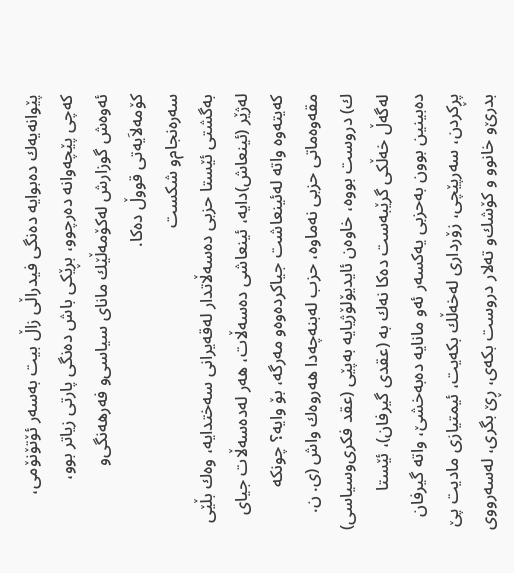پێوانه‌یه‌ك ده‌بوایه‌ ده‌نگی‌ فیدراڵی‌ زاڵ بیت به‌سه‌ر ئۆتۆنۆمی‌، كه‌چی‌ پێچه‌وانه‌ ده‌رچوو، بڕێكی‌ باش ده‌نگی‌ پارتی‌ زیاتر بوو، ئه‌وه‌ش گوزارش له‌كۆمه‌ڵێك مانای‌ سیاسی‌‌و فه‌رهه‌نگی‌‌و كۆمه‌لاَیه‌تی‌ قووڵ ده‌كا.
سه‌ره‌نجام‌و شكست
به‌گشتی‌ ئێستا حزبی‌ ده‌سه‌ڵاتدار له‌قه‌یرانی‌ سه‌ختدایه‌، وه‌ك بڵێی‌ له‌ژێر (ئینعاش)دایه‌، ئینعاشی‌ ده‌سه‌ڵات، هه‌ر له‌ده‌سه‌ڵات جیای‌ كه‌یته‌وه‌ واته‌ له‌ئینعاشت جیاكرده‌وه‌و مه‌رگه‌، بۆ وایه‌؟ چونكه‌ مقه‌وه‌ماتی‌ حزبی‌ نه‌ماوه‌، حزب له‌بنه‌چه‌دا هه‌روه‌ك واش (ی. ن. ك) دروست بووه‌، خاوه‌ن ئایدیۆلۆژیایه‌ به‌پێی‌ (عقد فكری‌وسیاسی) له‌گه‌ڵ خه‌ڵكی‌ گرێبه‌ست ده‌كا نه‌ك به‌ (عقدی‌ گیرفان)، ئێستا ده‌بینین بوون به‌حزبی‌ یه‌كسه‌ر ئه‌و مانایه‌ ده‌به‌خشێ‌، واته‌ گیرفان پڕكردن، سه‌رپێچی‌، زۆرداری‌ له‌خه‌ڵك بكه‌یت، ئیمتیازی‌ مادیت پێ‌ بدرێ‌‌و خانوو و كۆشك‌و ته‌لار دروست بكه‌ی‌، ڕێ بگری‌، له‌سه‌رووی‌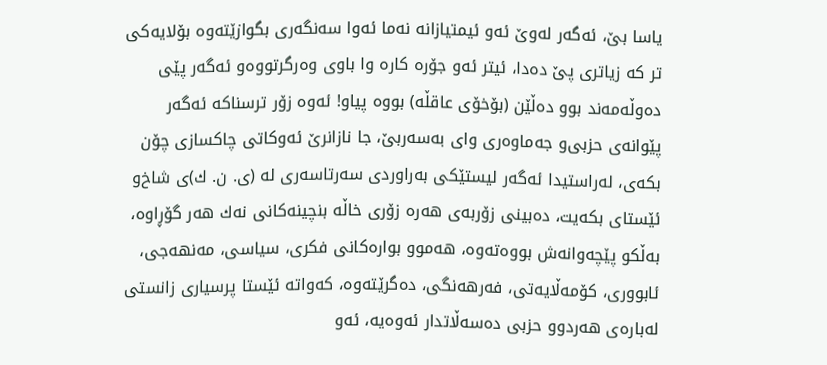یاسا بێ‌، ئه‌گه‌ر له‌وێ‌ ئه‌و ئیمتیازانه‌ نه‌ما ئه‌وا سه‌نگه‌ری‌ بگوازێته‌وه‌ بۆلایه‌كی‌ تر كه‌ زیاتری‌ پێ‌ ده‌دا، ئیتر ئه‌و جۆره‌ كاره‌ وا باوی‌ وه‌رگرتووه‌و ئه‌گه‌ر پێی ده‌وڵه‌مه‌ند بوو ده‌ڵێن (بۆخۆی‌ عاقڵه‌) بووه‌ پیاو! ئه‌وه‌ زۆر ترسناكه‌ ئه‌گه‌ر پێوانه‌ی‌ حزبی‌‌و جه‌ماوه‌ری‌ وای‌ به‌سه‌ربێ‌، جا نازانرێ‌ ئه‌وكاتی‌ چاكسازی‌ چۆن بكه‌ی‌، له‌راستیدا ئه‌گه‌ر لیستێكی‌ به‌راوردی‌ سه‌رتاسه‌ری‌ له‌ (ی. ن. ك)ی‌ شاخ‌و ئێستای‌ بكه‌یت، ده‌بینی‌ زۆربه‌ی‌ هه‌ره‌ زۆری‌ خاڵه‌ بنچینه‌كانی‌ نه‌ك هه‌ر گۆڕاوه‌، به‌ڵكو پێچه‌وانه‌ش بووه‌ته‌وه‌، هه‌موو بواره‌كانی‌ فكری‌، سیاسی‌، مه‌نهه‌جی‌، ئابووری‌، كۆمه‌ڵایه‌تی‌، فه‌رهه‌نگی‌، ده‌گرێته‌وه‌، كه‌واته‌ ئێستا پرسیاری‌ زانستی‌ له‌باره‌ی‌ هه‌ردوو حزبی‌ ده‌سه‌ڵاتدار ئه‌وه‌یه‌، ئه‌و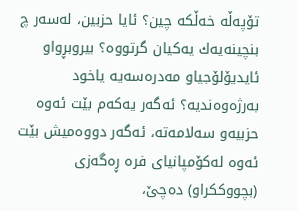تۆپه‌ڵه‌ خه‌ڵكه‌ چین؟ ئایا حزبین، له‌سه‌ر چ بنچینه‌یه‌ك یه‌كیان گرتووه‌؟ بیروبڕواو ئایدیۆلۆجیاو مه‌دره‌سه‌یه‌ یاخود به‌رژه‌وه‌ندیه‌؟ ئه‌گه‌ر یه‌كه‌م بێت ئه‌وه‌ حزبیه‌و سه‌لامه‌ته‌، ئه‌گه‌ر دووه‌میش بێت ئه‌وه‌ له‌كۆمپانیای‌ فره‌ ڕه‌گه‌زی‌ (بچووككراو) ده‌چێ‌،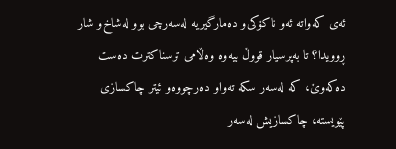ئه‌ی‌ كه‌واته‌ ئه‌و ناكۆكی‌‌و ده‌مارگیریه‌ له‌سه‌رچی‌ بوو له‌شاخ‌و شار ڕوویدا؟ تا به‌پرسیار قووڵ بیه‌وه‌ وه‌ڵامی‌ ترسناكترت ده‌ست ده‌كه‌وێ‌، كه‌ له‌سه‌ر سكه‌ ته‌واو ده‌رچووه‌و ئیتر چاكسازی‌ پێویسته‌، چاكسازیش له‌سه‌ر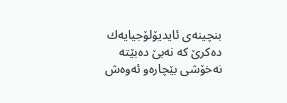بنچینه‌ی‌ ئایدیۆلۆجیایه‌ك ده‌كرێ‌ كه‌ نه‌بێ‌ ده‌بێته‌ نه‌خۆشی‌ بێچاره‌و ئه‌وه‌ش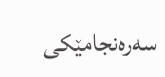سه‌ره‌نجامێكی‌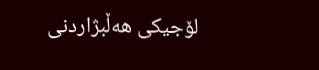لۆجیكی‌ هه‌ڵبژاردنی‌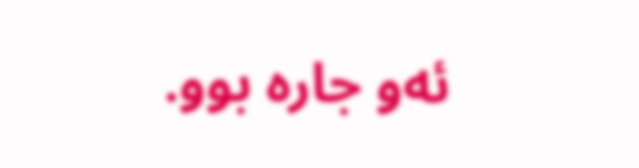ئه‌و جاره‌ بوو.